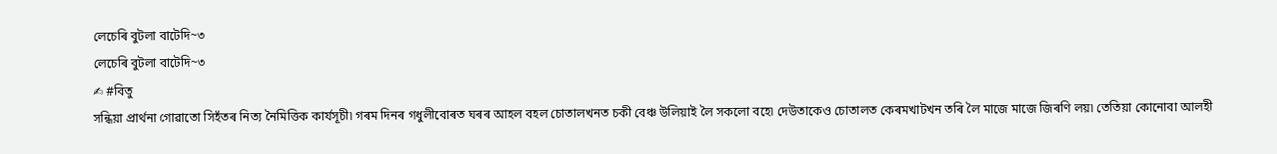লেচেৰি বুটলা বাটেদি~৩
লেচেৰি বুটলা বাটেদি~৩
✍ #বিতু
সন্ধিয়া প্ৰাৰ্থনা গোৱাতো সিহঁতৰ নিত্য নৈমিত্তিক কাৰ্যসূচী৷ গৰম দিনৰ গধুলীবোৰত ঘৰৰ আহল বহল চোতালখনত চকী বেঞ্চ উলিয়াই লৈ সকলো বহে৷ দেউতাকেও চোতালত কেৰমখাটখন তৰি লৈ মাজে মাজে জিৰণি লয়৷ তেতিয়া কোনোবা আলহী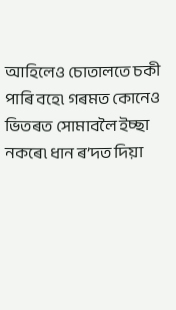আহিলেও চোতালতে চকী পাৰি বহে৷ গৰমত কোনেও ভিতৰত সোমাবলৈ ইচ্ছা নকৰে৷ ধান ৰ’দত দিয়া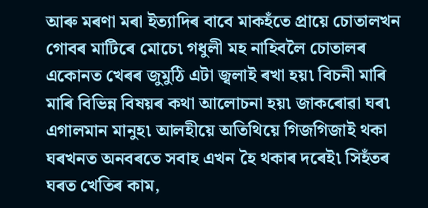আৰু মৰণা মৰা ইত্যাদিৰ বাবে মাকহঁতে প্ৰায়ে চোতালখন গোবৰ মাটিৰে মোচে৷ গধুলী মহ নাহিবলৈ চোতালৰ একোনত খেৰৰ জুমুঠি এটা জ্বলাই ৰখা হয়৷ বিচনী মাৰি মাৰি বিভিন্ন বিষয়ৰ কথা আলোচনা হয়৷ জাকৰোৱা ঘৰ৷ এগালমান মানুহ৷ আলহীয়ে অতিথিয়ে গিজগিজাই থকা ঘৰখনত অনবৰতে সবাহ এখন হৈ থকাৰ দৰেই৷ সিহঁতৰ ঘৰত খেতিৰ কাম,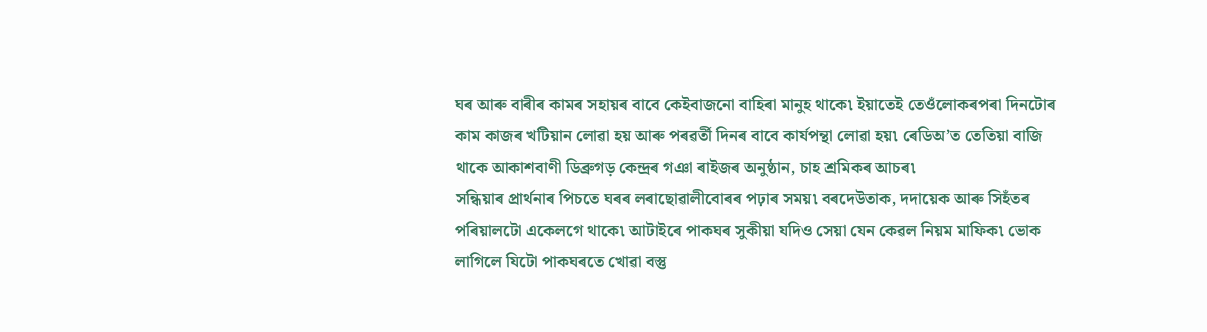ঘৰ আৰু বাৰীৰ কামৰ সহায়ৰ বাবে কেইবাজনো বাহিৰা মানুহ থাকে৷ ইয়াতেই তেওঁলোকৰপৰা দিনটোৰ কাম কাজৰ খটিয়ান লোৱা হয় আৰু পৰৱৰ্তী দিনৰ বাবে কাৰ্যপন্থা লোৱা হয়৷ ৰেডিঅ’ত তেতিয়া বাজি থাকে আকাশবাণী ডিব্ৰুগড় কেন্দ্ৰৰ গঞা ৰাইজৰ অনুষ্ঠান, চাহ শ্ৰমিকৰ আচৰ৷
সন্ধিয়াৰ প্ৰাৰ্থনাৰ পিচতে ঘৰৰ লৰাছোৱালীবোৰৰ পঢ়াৰ সময়৷ বৰদেউতাক, দদায়েক আৰু সিহঁতৰ পৰিয়ালটো একেলগে থাকে৷ আটাইৰে পাকঘৰ সুকীয়া যদিও সেয়া যেন কেৱল নিয়ম মাফিক৷ ভোক লাগিলে যিটো পাকঘৰতে খোৱা বস্তু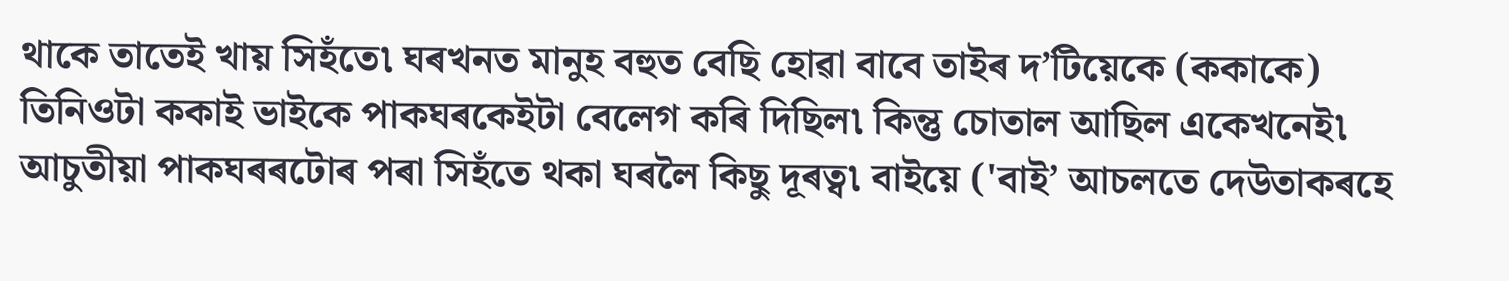থাকে তাতেই খায় সিহঁতে৷ ঘৰখনত মানুহ বহুত বেছি হোৱা বাবে তাইৰ দ’টিয়েকে (ককাকে) তিনিওটা ককাই ভাইকে পাকঘৰকেইটা বেলেগ কৰি দিছিল৷ কিন্তু চোতাল আছিল একেখনেই৷ আচুতীয়া পাকঘৰৰটোৰ পৰা সিহঁতে থকা ঘৰলৈ কিছু দূৰত্ব৷ বাইয়ে ('বাই’ আচলতে দেউতাকৰহে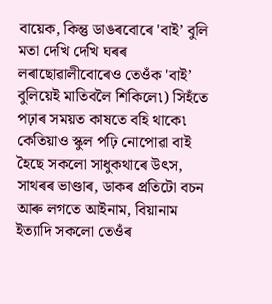বায়েক, কিন্তু ডাঙৰবোৰে 'বাই’ বুলি মতা দেখি দেখি ঘৰৰ লৰাছোৱালীবোৰেও তেওঁক 'বাই’ বুলিয়েই মাতিবলৈ শিকিলে৷) সিহঁতে পঢ়াৰ সময়ত কাষতে বহি থাকে৷ কেতিয়াও স্কুল পঢ়ি নোপোৱা বাই হৈছে সকলো সাধুকথাৰে উৎস, সাথৰৰ ভাণ্ডাৰ, ডাকৰ প্ৰতিটো বচন আৰু লগতে আইনাম, বিয়ানাম ইত্যাদি সকলো তেওঁৰ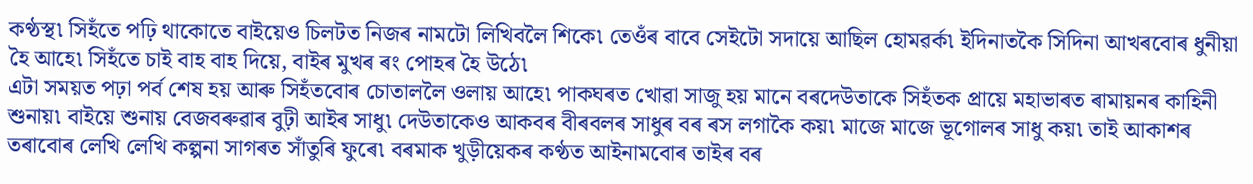কণ্ঠস্থ৷ সিহঁতে পঢ়ি থাকোতে বাইয়েও চিলটত নিজৰ নামটো লিখিবলৈ শিকে৷ তেওঁৰ বাবে সেইটো সদায়ে আছিল হোমৱৰ্ক৷ ইদিনাতকৈ সিদিনা আখৰবোৰ ধুনীয়া হৈ আহে৷ সিহঁতে চাই বাহ বাহ দিয়ে, বাইৰ মুখৰ ৰং পোহৰ হৈ উঠে৷
এটা সময়ত পঢ়া পৰ্ব শেষ হয় আৰু সিহঁতবোৰ চোতাললৈ ওলায় আহে৷ পাকঘৰত খোৱা সাজু হয় মানে বৰদেউতাকে সিহঁতক প্ৰায়ে মহাভাৰত ৰামায়নৰ কাহিনী শুনায়৷ বাইয়ে শুনায় বেজবৰুৱাৰ বুঢ়ী আইৰ সাধু৷ দেউতাকেও আকবৰ বীৰবলৰ সাধুৰ বৰ ৰস লগাকৈ কয়৷ মাজে মাজে ভূগোলৰ সাধু কয়৷ তাই আকাশৰ তৰাবোৰ লেখি লেখি কল্পনা সাগৰত সাঁতুৰি ফুৰে৷ বৰমাক খুড়ীয়েকৰ কণ্ঠত আইনামবোৰ তাইৰ বৰ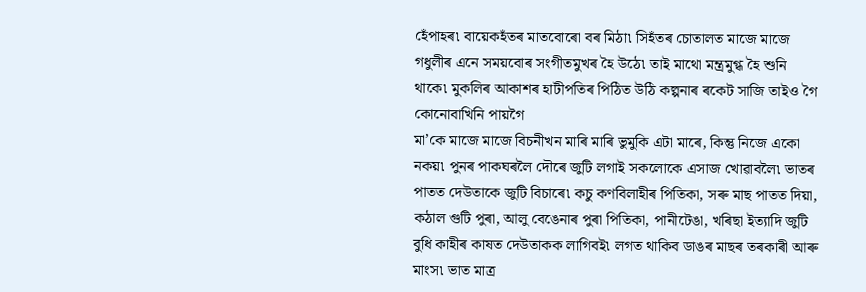হেঁপাহৰ৷ বায়েকহঁতৰ মাতবোৰো বৰ মিঠা৷ সিহঁতৰ চোতালত মাজে মাজে গধুলীৰ এনে সময়বোৰ সংগীতমুখৰ হৈ উঠে৷ তাই মাথো মন্ত্ৰমুগ্ধ হৈ শুনি থাকে৷ মুকলিৰ আকাশৰ হাটীপতিৰ পিঠিত উঠি কল্পনাৰ ৰকেট সাজি তাইও গৈ কোনোবাখিনি পায়গৈ
মা’কে মাজে মাজে বিচনীখন মাৰি মাৰি ভুমুকি এটা মাৰে, কিন্তু নিজে একো নকয়৷ পুনৰ পাকঘৰলৈ দৌৰে জুটি লগাই সকলোকে এসাজ খোৱাবলৈ৷ ভাতৰ পাতত দেউতাকে জুটি বিচাৰে৷ কচু কণবিলাহীৰ পিতিকা, সৰু মাছ পাতত দিয়া, কঠাল গুটি পুৰা, আলু বেঙেনাৰ পুৰা পিতিকা, পানীটেঙা, খৰিছা ইত্যাদি জুটি বুধি কাহীৰ কাষত দেউতাকক লাগিবই৷ লগত থাকিব ডাঙৰ মাছৰ তৰকাৰী আৰু মাংস৷ ভাত মাত্ৰ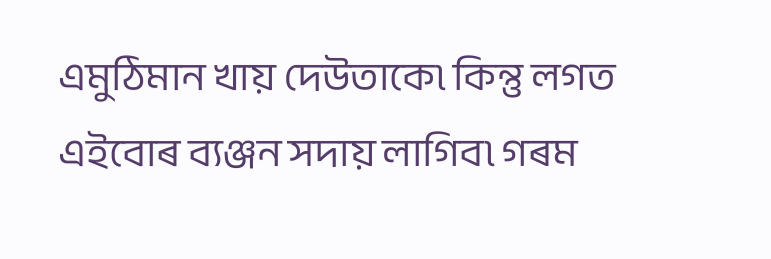এমুঠিমান খায় দেউতাকে৷ কিন্তু লগত এইবোৰ ব্যঞ্জন সদায় লাগিব৷ গৰম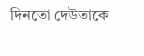দিনতো দেউতাকে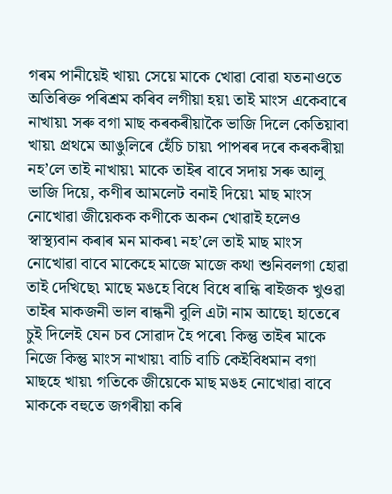গৰম পানীয়েই খায়৷ সেয়ে মাকে খোৱা বোৱা যতনাওতে অতিৰিক্ত পৰিশ্ৰম কৰিব লগীয়া হয়৷ তাই মাংস একেবাৰে নাখায়৷ সৰু বগা মাছ কৰকৰীয়াকৈ ভাজি দিলে কেতিয়াবা খায়৷ প্ৰথমে আঙুলিৰে হেঁচি চায়৷ পাপৰৰ দৰে কৰকৰীয়া নহ’লে তাই নাখায়৷ মাকে তাইৰ বাবে সদায় সৰু আলু ভাজি দিয়ে, কণীৰ আমলেট বনাই দিয়ে৷ মাছ মাংস নোখোৱা জীয়েকক কণীকে অকন খোৱাই হলেও স্বাস্থ্যবান কৰাৰ মন মাকৰ৷ নহ’লে তাই মাছ মাংস নোখোৱা বাবে মাকেহে মাজে মাজে কথা শুনিবলগা হোৱা তাই দেখিছে৷ মাছে মঙহে বিধে বিধে ৰান্ধি ৰাইজক খুওৱা তাইৰ মাকজনী ভাল ৰান্ধনী বুলি এটা নাম আছে৷ হাতেৰে চুই দিলেই যেন চব সোৱাদ হৈ পৰে৷ কিন্তু তাইৰ মাকে নিজে কিন্তু মাংস নাখায়৷ বাচি বাচি কেইবিধমান বগা মাছহে খায়৷ গতিকে জীয়েকে মাছ মঙহ নোখোৱা বাবে মাককে বহুতে জগৰীয়া কৰি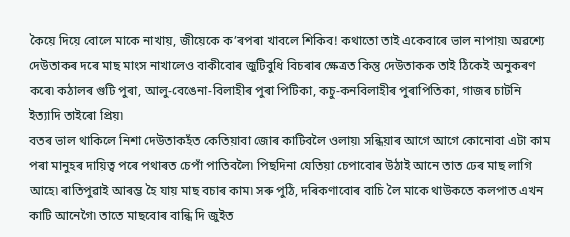কৈয়ে দিয়ে বোলে মাকে নাখায়, জীয়েকে ক’ৰপৰা খাবলে শিকিব! কথাতো তাই একেবাৰে ভাল নাপায়৷ অৱশ্যে দেউতাকৰ দৰে মাছ মাংস নাখালেও বাকীবোৰ জুটিবুধি বিচৰাৰ ক্ষেত্ৰত কিন্তু দেউতাকক তাই ঠিকেই অনুকৰণ কৰে৷ কঠালৰ গুটি পুৰা, আলু-বেঙেনা-বিলাহীৰ পুৰা পিটিকা, কচু-কনবিলাহীৰ পুৰাপিতিকা, গাজৰ চাটনি ইত্যাদি তাইৰো প্ৰিয়৷
বতৰ ভাল থাকিলে নিশা দেউতাকহঁত কেতিয়াবা জোৰ কাটিবলৈ ওলায়৷ সন্ধিয়াৰ আগে আগে কোনোবা এটা কাম পৰা মানুহৰ দায়িত্ব পৰে পথাৰত চেপাঁ পাতিবলৈ৷ পিছদিনা যেতিয়া চেপাবোৰ উঠাই আনে তাত ঢেৰ মাছ লাগি আহে৷ ৰাতিপুৱাই আৰম্ভ হৈ যায় মাছ বচাৰ কাম৷ সৰু পুঠি, দৰিকণাবোৰ বাচি লৈ মাকে থাউকতে কলপাত এখন কাটি আনেগৈ৷ তাতে মাছবোৰ বান্ধি দি জুইত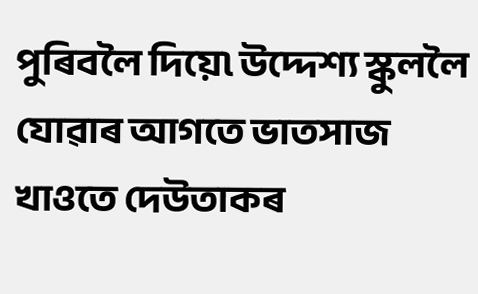পুৰিবলৈ দিয়ে৷ উদ্দেশ্য স্কুললৈ যোৱাৰ আগতে ভাতসাজ খাওতে দেউতাকৰ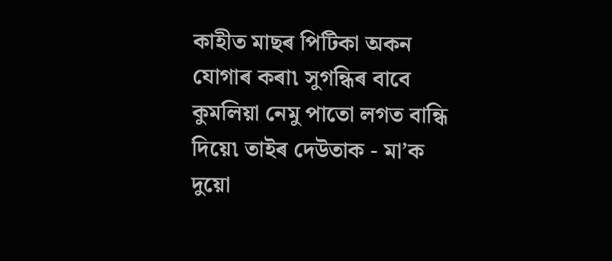কাহীত মাছৰ পিটিকা অকন যোগাৰ কৰা৷ সুগন্ধিৰ বাবে কুমলিয়া নেমু পাতো লগত বান্ধি দিয়ে৷ তাইৰ দেউতাক - মা’ক দুয়ো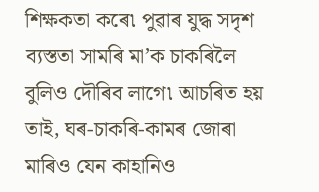শিক্ষকতা কৰে৷ পুৱাৰ যুদ্ধ সদৃশ ব্যস্ততা সামৰি মা’ক চাকৰিলৈ বুলিও দৌৰিব লাগে৷ আচৰিত হয় তাই, ঘৰ-চাকৰি-কামৰ জোৰা মাৰিও যেন কাহানিও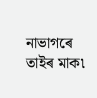নাভাগৰে তাইৰ মাক৷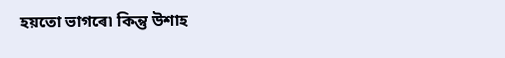হয়তো ভাগৰে৷ কিন্তু উশাহ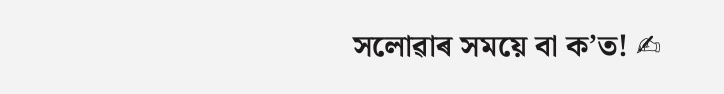সলোৱাৰ সময়ে বা ক’ত! ✍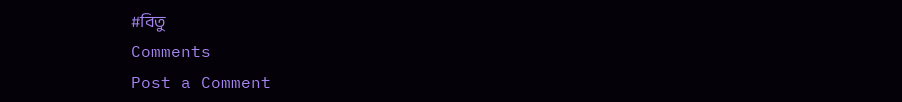#বিতু
Comments
Post a Comment